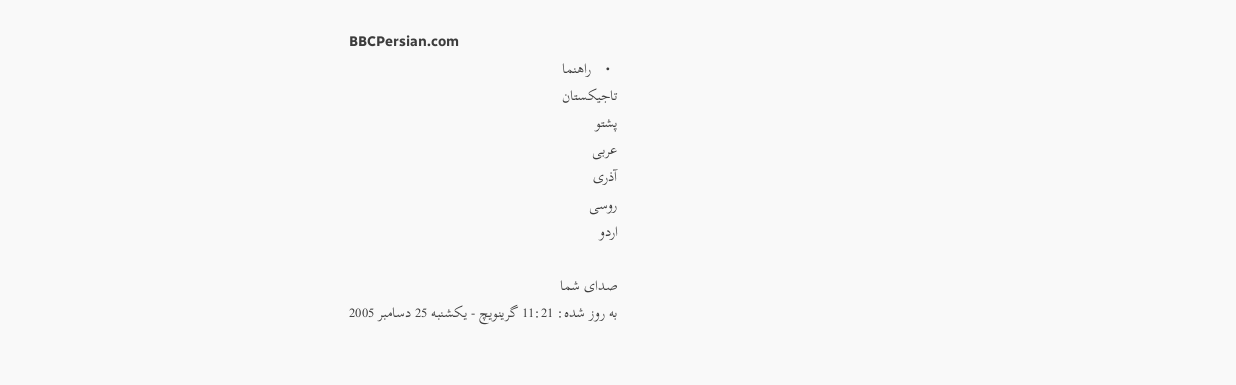BBCPersian.com
  •    راهنما
تاجيکستان
پشتو
عربی
آذری
روسی
اردو

صدای شما
به روز شده: 11:21 گرينويچ - يکشنبه 25 دسامبر 2005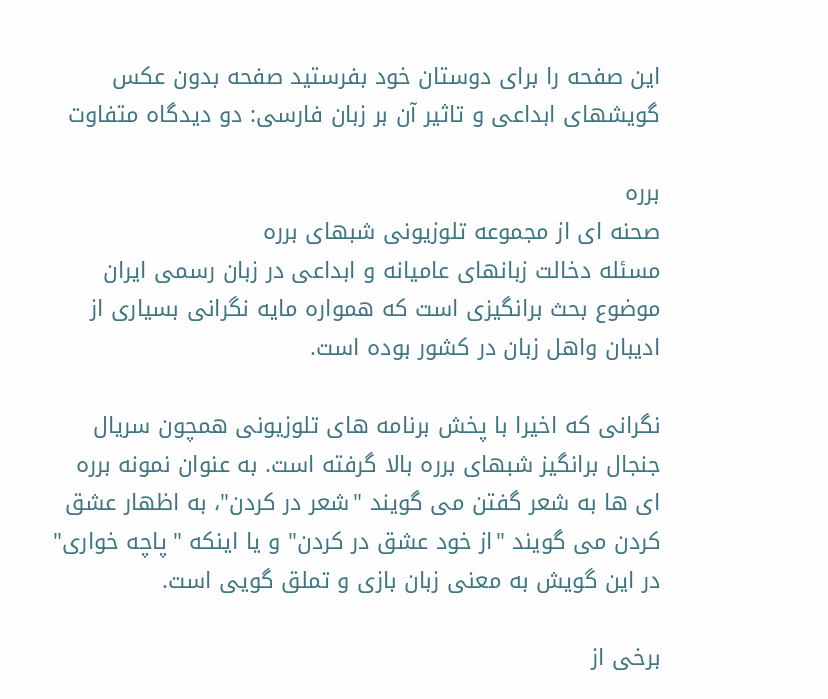اين صفحه را برای دوستان خود بفرستيد صفحه بدون عکس
گویشهای ابداعی و تاثير آن بر زبان فارسی: دو دیدگاه متفاوت

برره
صحنه ای از مجموعه تلوزيونی شبهای برره
مسئله دخالت زبانهای عاميانه و ابداعی در زبان رسمی ايران موضوع بحث برانگيزی است که همواره مايه نگرانی بسياری از اديبان واهل زبان در کشور بوده است.

نگرانی که اخيرا با پخش برنامه های تلوزيونی همچون سريال جنجال برانگيز شبهای برره بالا گرفته است. به عنوان نمونه برره ای ها به شعر گفتن می گويند "شعر در کردن"، به اظهار عشق کردن می گويند "از خود عشق در کردن" و يا اينکه "پاچه خواری" در اين گويش به معنی زبان بازی و تملق گويی است.

برخی از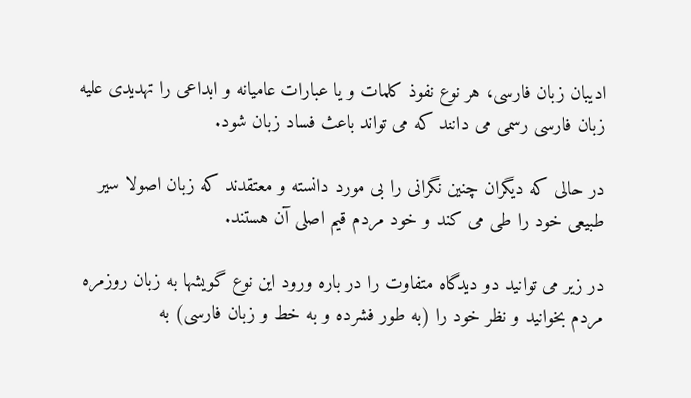اديبان زبان فارسی، هر نوع نفوذ کلمات و يا عبارات عاميانه و ابداعی را تهديدی عليه زبان فارسی رسمی می دانند که می تواند باعث فساد زبان شود.

در حالی که ديگران چنين نگرانی را بی مورد دانسته و معتقدند که زبان اصولا سير طبيعی خود را طی می کند و خود مردم قيم اصلی آن هستند.

در زير می توانيد دو ديدگاه متفاوت را در باره ورود اين نوع گويشها به زبان روزمره مردم بخوانيد و نظر خود را (به طور فشرده و به خط و زبان فارسی) به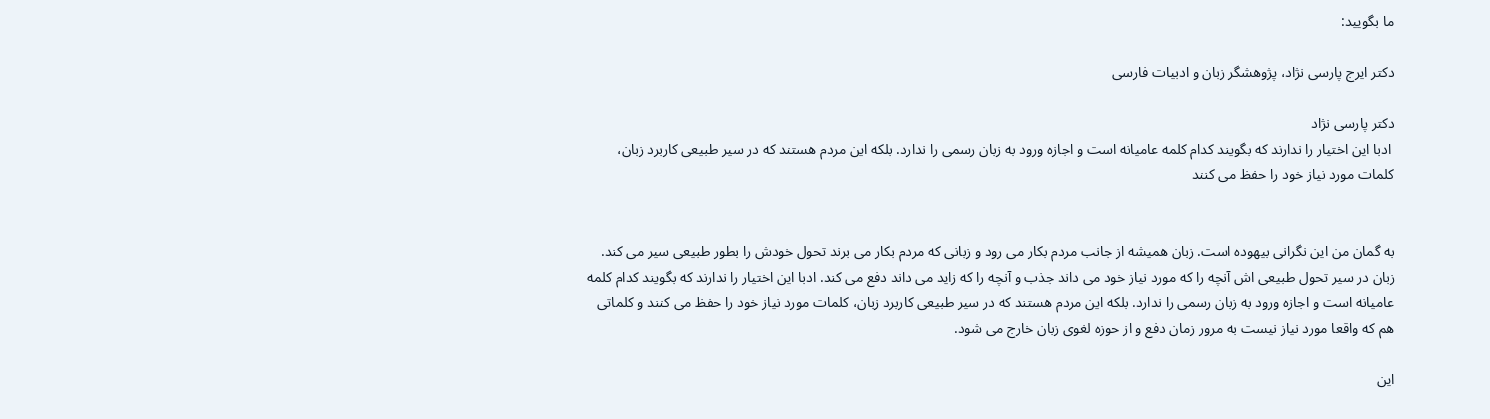ما بگوييد:

دکتر ايرج پارسی نژاد، پژوهشگر زبان و ادبيات فارسی

دکتر پارسی نژاد
 ادبا اين اختيار را ندارند که بگويند کدام کلمه عاميانه است و اجازه ورود به زبان رسمی را ندارد. بلکه اين مردم هستند که در سير طبيعی کاربرد زبان، کلمات مورد نياز خود را حفظ می کنند


به گمان من اين نگرانی بيهوده است. زبان هميشه از جانب مردم بکار می رود و زبانی که مردم بکار می برند تحول خودش را بطور طبيعی سير می کند. زبان در سير تحول طبيعی اش آنچه را که مورد نياز خود می داند جذب و آنچه را که زايد می داند دفع می کند. ادبا اين اختيار را ندارند که بگويند کدام کلمه عاميانه است و اجازه ورود به زبان رسمی را ندارد. بلکه اين مردم هستند که در سير طبيعی کاربرد زبان، کلمات مورد نياز خود را حفظ می کنند و کلماتی هم که واقعا مورد نياز نيست به مرور زمان دفع و از حوزه لغوی زبان خارج می شود.

اين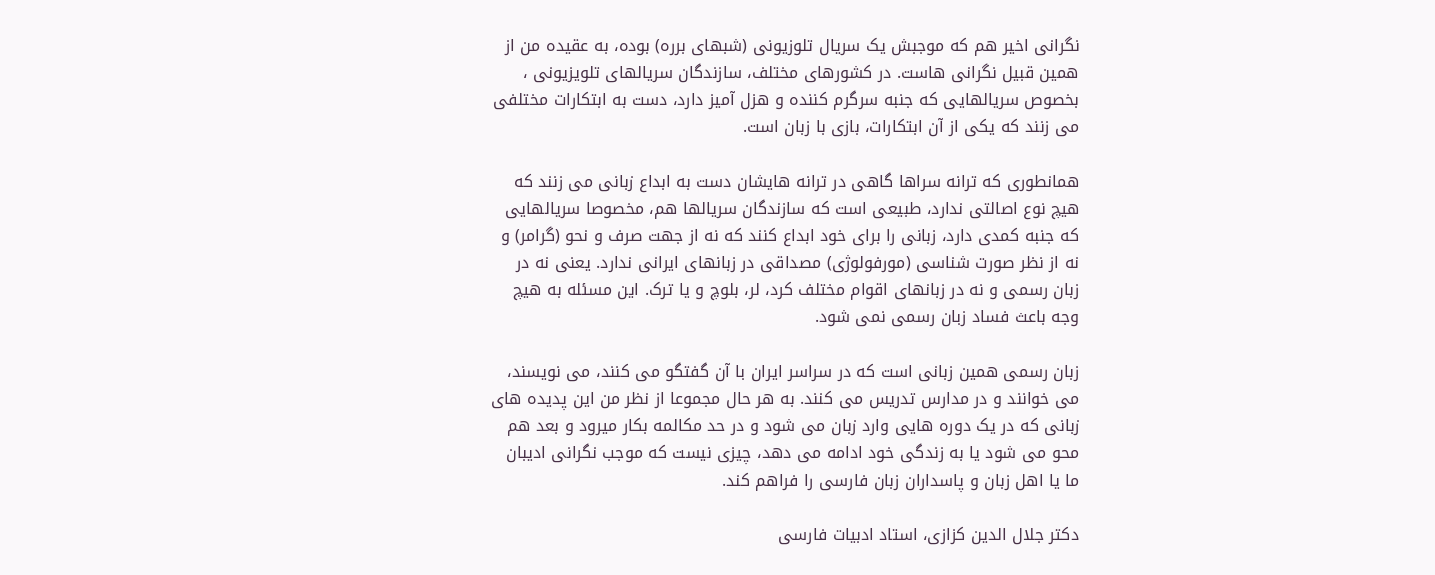نگرانی اخير هم که موجبش يک سريال تلوزيونی (شبهای برره) بوده، به عقيده من از همين قبيل نگرانی هاست. در کشورهای مختلف، سازندگان سريالهای تلويزيونی ، بخصوص سريالهايی که جنبه سرگرم کننده و هزل آميز دارد، دست به ابتکارات مختلفی می زنند که يکی از آن ابتکارات، بازی با زبان است.

همانطوری که ترانه سراها گاهی در ترانه هايشان دست به ابداع زبانی می زنند که هيچ نوع اصالتی ندارد، طبيعی است که سازندگان سريالها هم، مخصوصا سريالهايی که جنبه کمدی دارد، زبانی را برای خود ابداع کنند که نه از جهت صرف و نحو (گرامر) و نه از نظر صورت شناسی (مورفولوژی) مصداقی در زبانهای ايرانی ندارد. يعنی نه در زبان رسمی و نه در زبانهای اقوام مختلف کرد، لر، بلوچ و يا ترک. اين مسئله به هيچ وجه باعث فساد زبان رسمی نمی شود.

زبان رسمی همين زبانی است که در سراسر ايران با آن گفتگو می کنند، می نويسند، می خوانند و در مدارس تدريس می کنند. به هر حال مجموعا از نظر من اين پديده های زبانی که در يک دوره هايی وارد زبان می شود و در حد مکالمه بکار ميرود و بعد هم محو می شود يا به زندگی خود ادامه می دهد، چيزی نيست که موجب نگرانی اديبان ما يا اهل زبان و پاسداران زبان فارسی را فراهم کند.

دکتر جلال الدين کزازی، استاد ادبيات فارسی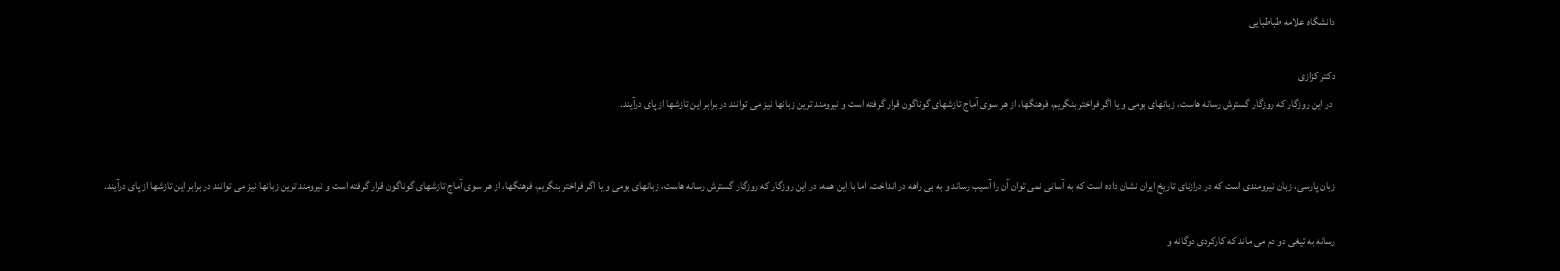دانشگاه علامه طباطبایی

دکتر کزازی
 در اين روزگار که روزگار گسترش رسانه هاست، زبانهای بومی و يا اگر فراختر بنگريم، فرهنگها، از هر سوی آماج تازشهای گوناگون قرار گرفته است و نيرومند ترين زبانها نيز می توانند در برابر اين تازشها از پای درآيند.


زبان پارسی، زبان نيرومندی است که در درازنای تاريخ ايران نشان داده است که به آسانی نمی توان آن را آسيب رساند و به بی راهه در انداخت. اما با اين همه، در اين روزگار که روزگار گسترش رسانه هاست، زبانهای بومی و يا اگر فراختر بنگريم، فرهنگها، از هر سوی آماج تازشهای گوناگون قرار گرفته است و نيرومند ترين زبانها نيز می توانند در برابر اين تازشها از پای درآيند.

رسانه به تيغی دو دم می ماند که کارکردی دوگانه و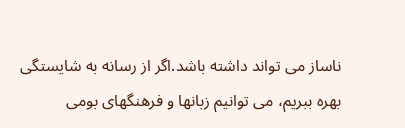ناساز می تواند داشته باشد.اگر از رسانه به شايستگی بهره ببريم، می توانيم زبانها و فرهنگهای بومی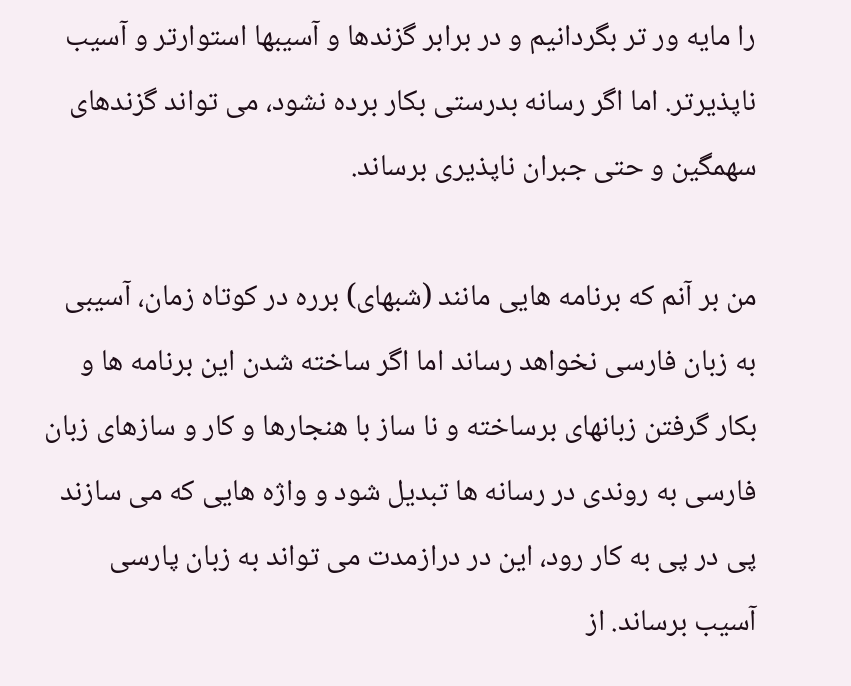را مايه ور تر بگردانيم و در برابر گزندها و آسيبها استوارتر و آسيب ناپذيرتر. اما اگر رسانه بدرستی بکار برده نشود، می تواند گزندهای سهمگين و حتی جبران ناپذيری برساند.

من بر آنم که برنامه هايی مانند (شبهای) برره در کوتاه زمان، آسيبی به زبان فارسی نخواهد رساند اما اگر ساخته شدن اين برنامه ها و بکار گرفتن زبانهای برساخته و نا ساز با هنجارها و کار و سازهای زبان فارسی به روندی در رسانه ها تبديل شود و واژه هايی که می سازند پی در پی به کار رود، اين در درازمدت می تواند به زبان پارسی آسيب برساند. از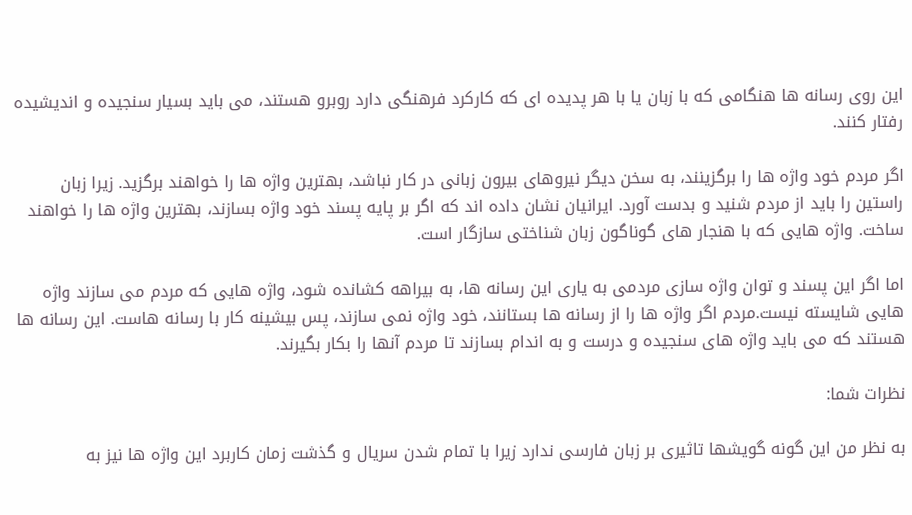اين روی رسانه ها هنگامی که با زبان يا با هر پديده ای که کارکرد فرهنگی دارد روبرو هستند، می بايد بسيار سنجيده و انديشيده رفتار کنند.

اگر مردم خود واژه ها را برگزينند، به سخن ديگر نيروهای بيرون زبانی در کار نباشد، بهترين واژه ها را خواهند برگزيد. زيرا زبان راستين را بايد از مردم شنيد و بدست آورد. ايرانيان نشان داده اند که اگر بر پايه پسند خود واژه بسازند، بهترين واژه ها را خواهند ساخت. واژه هايی که با هنجار های گوناگون زبان شناختی سازگار است.

اما اگر اين پسند و توان واژه سازی مردمی به ياری اين رسانه ها، به بيراهه کشانده شود، واژه هايی که مردم می سازند واژه هايی شايسته نيست.مردم اگر واژه ها را از رسانه ها بستانند، خود واژه نمی سازند، پس بيشينه کار با رسانه هاست. اين رسانه ها هستند که می بايد واژه های سنجيده و درست و به اندام بسازند تا مردم آنها را بکار بگيرند.

نظرات شما:

به نظر من اين گونه گويشها تاثيری بر زبان فارسی ندارد زيرا با تمام شدن سريال و گذشت زمان کاربرد اين واژه ها نيز به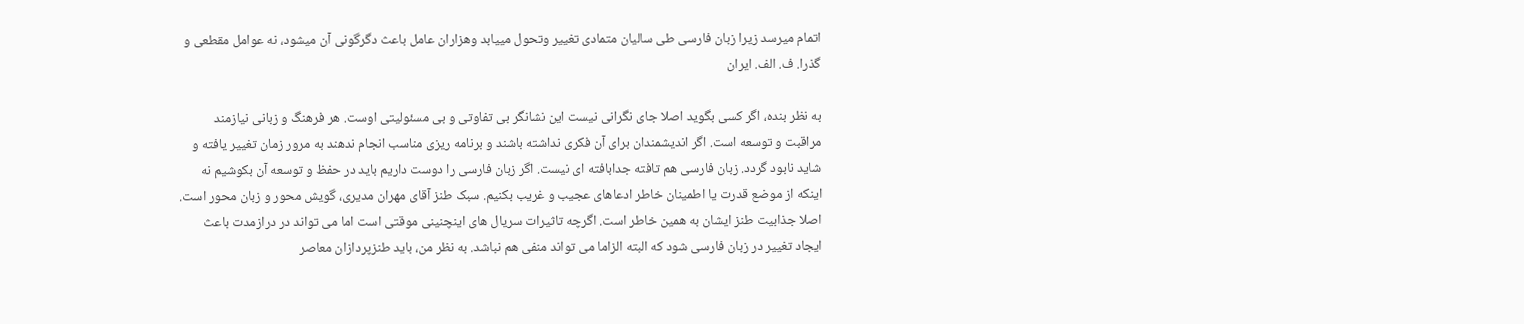اتمام ميرسد زيرا زبان فارسی طی ساليان متمادی تغيير وتحول مييابد وهزاران عامل باعث دگرگونی آن ميشود، نه عوامل مقطعی و گذرا. ف. الف. ايران

به نظر بنده، اگر کسی بگويد اصلا جای نگرانی نيست اين نشانگر بی تفاوتی و بی مسئوليتی اوست. هر فرهنگ و زبانی نيازمند مراقبت و توسعه است. اگر انديشمندان برای آن فکری نداشته باشند و برنامه ريزی مناسب انجام ندهند به مرور زمان تغيير يافته و شايد نابود گردد. زبان فارسی هم تافته جدابافته ای نيست. اگر زبان فارسی را دوست داريم بايد در حفظ و توسعه آن بکوشيم نه اينکه از موضع قدرت يا اطمينان خاطر ادعاهای عجيب و غريب بکنيم. سبک طنز آقای مهران مديری، گويش محور و زبان محور است. اصلا جذابيت طنز ايشان به همين خاطر است. اگرچه تاثيرات سريال های اينچنينی موقتی است اما می تواند در درازمدت باعث ايجاد تغيير در زبان فارسی شود که البته الزاما می تواند منفی هم نباشد. به نظر من، بايد طنزپردازان معاصر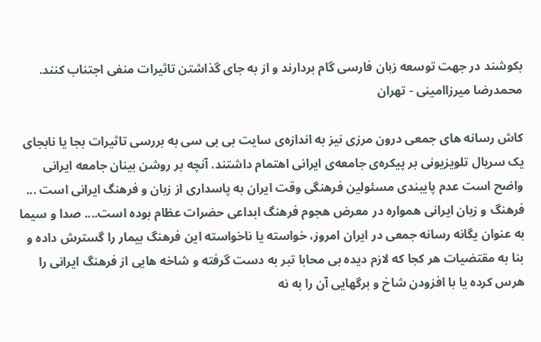بکوشند در جهت توسعه زبان فارسی گام بردارند و از به جای گذاشتن تاثيرات منفی اجتناب کنند. محمدرضا ميرزاامينی - تهران

کاش رسانه های جمعی درون مرزی نيز به اندازه‌ی سايت بی بی سی به بررسی تاثيرات بجا يا نابجای يک سريال تلويزيونی بر پيکره‌ی جامعه‌ی ايرانی اهتمام داشتند. آنچه بر روشن بينان جامعه ايرانی واضح است عدم پايبندی مسئولين فرهنگی وقت ايران به پاسداری از زبان و فرهنگ ايرانی است ... فرهنگ و زبان ايرانی همواره در معرض هجوم فرهنگ ابداعی حضرات عظام بوده است.... صدا و سيما به عنوان يگانه رسانه جمعی در ايران امروز، خواسته يا ناخواسته اين فرهنگ بيمار را گسترش داده و بنا به مقتضيات هر کجا که لازم ديده بی محابا تبر به دست گرفته و شاخه هايی از فرهنگ ايرانی را هرس کرده يا با افزودن شاخ و برگهايی آن را به نه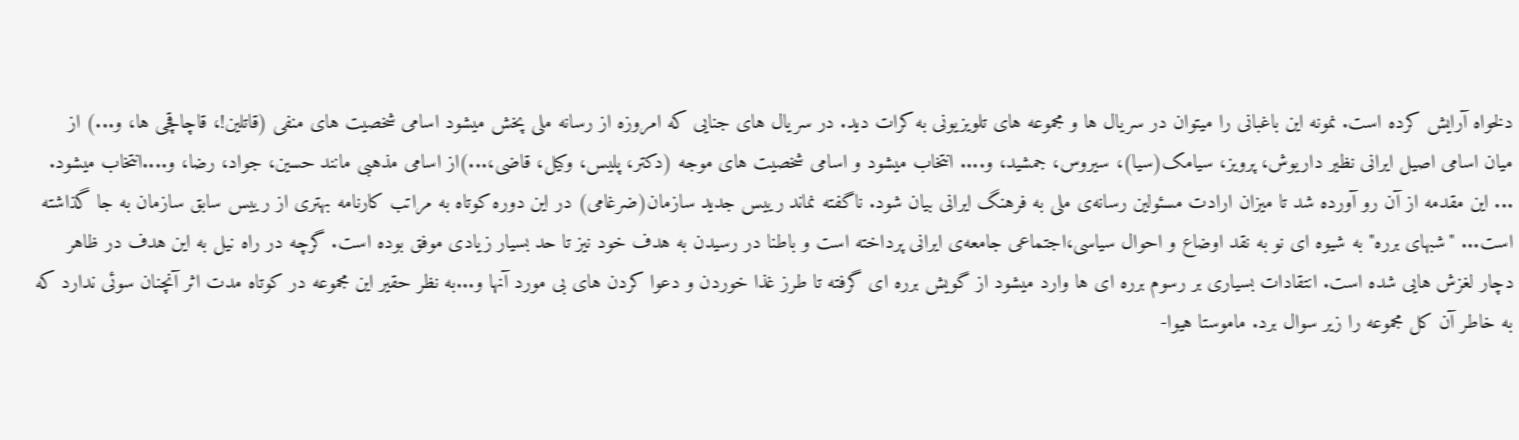دلخواه آرايش کرده است. نمونه اين باغبانی را ميتوان در سريال ها و مجموعه های تلويزيونی به کرات ديد. در سريال های جنايی که امروزه از رسانه ملی پخش ميشود اسامی شخصيت های منفی (قاتلين!، قاچاقچی ها، و...) از ميان اسامی اصيل ايرانی نظير داريوش، پرويز، سيامک(سيا)، سيروس، جمشيد، و.... انتخاب ميشود و اسامی شخصيت های موجه (دکتر، پليس، وکيل، قاضی،...)از اسامی مذهبی مانند حسين، جواد، رضا، و....انتخاب ميشود. ... اين مقدمه از آن رو آورده شد تا ميزان ارادت مسئولين رسانه‌ی ملی به فرهنگ ايرانی بيان شود. ناگفته نماند رييس جديد سازمان(ضرغامی) در اين دوره کوتاه به مراتب کارنامه بهتری از رييس سابق سازمان به جا گذاشته است... "شبهای برره" به شيوه‌ ای نو به نقد اوضاع و احوال سياسی،اجتماعی جامعه‌ی ايرانی پرداخته است و باطنا در رسيدن به هدف خود نيز تا حد بسيار زيادی موفق بوده است. گرچه در راه نيل به اين هدف در ظاهر دچار لغزش هايی شده است. انتقادات بسياری بر رسوم برره ای ها وارد ميشود از گويش برره ای گرفته تا طرز غذا خوردن و دعوا کردن های بی مورد آنها و...به نظر حقير اين مجموعه در کوتاه مدت اثر آنچنان سوئی ندارد که به خاطر آن کل مجموعه را زير سوال برد. ماموستا هيوا-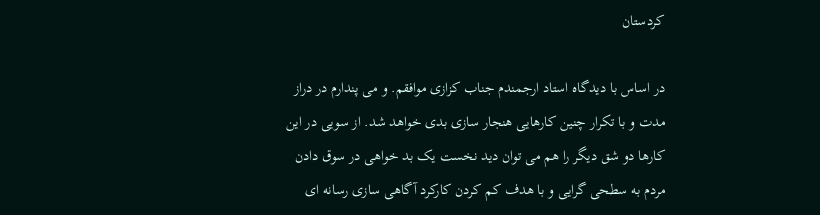کردستان

در اساس با ديدگاه استاد ارجمندم جناب کزازی موافقم. و می پندارم در دراز مدت و با تکرار چنين کارهايی هنجار سازی بدی خواهد شد. از سويی در اين کارها دو شق ديگر را هم می توان ديد نخست يک بد خواهی در سوق دادن مردم به سطحی گرايی و با هدف کم کردن کارکرد آگاهی سازی رسانه ای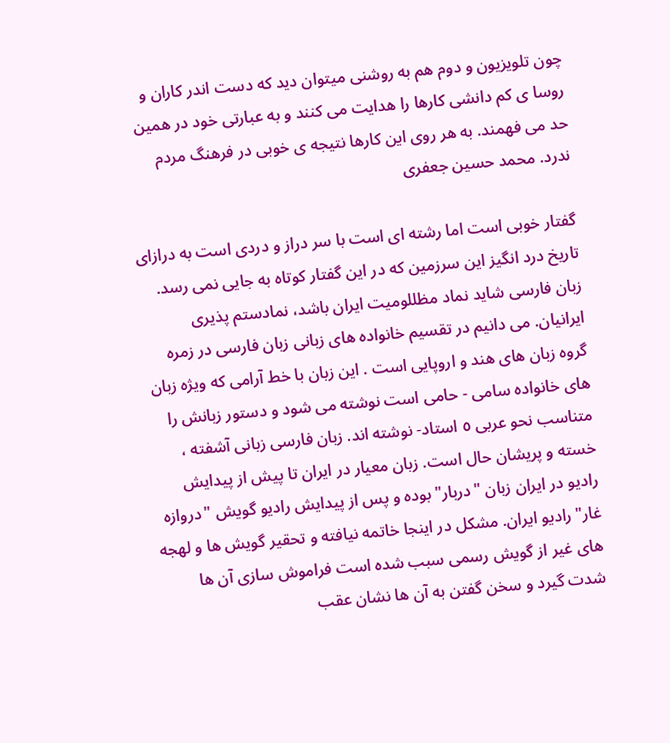چون تلويزيون و دوم هم به روشنی ميتوان ديد که دست اندر کاران و روسا ی کم دانشی کارها را هدايت می کنند و به عبارتی خود در همين حد می فهمند. به هر روی اين کارها نتيجه ی خوبی در فرهنگ مردم ندرد. محمد حسين جعفری

گفتار خوبی است اما رشته ای است با سر دراز و دردی است به درازای تاريخ درد انگيز اين سرزمين که در اين گفتار کوتاه به جايی نمی رسد. زبان فارسی شايد نماد مظللوميت ايران باشد، نمادستم پذيری ايرانيان. می دانيم در تقسيم خانواده های زبانی زبان فارسی در زمره گروه زبان های هند و اروپايی است . اين زبان با خط آرامی که ويژه زبان های خانواده سامی - حامی است نوشته می شود و دستور زبانش را متناسب نحو عربی ٥ استاد- نوشته اند. زبان فارسی زبانی آشفته ، خسته و پريشان حال است. زبان معيار در ايران تا پيش از پيدايش راديو در ايران زبان "دربار" بوده و پس از پيدايش راديو گويش "دروازه غار" راديو ايران. مشکل در اينجا خاتمه نيافته و تحقير گويش ها و لهجه های غير از گويش رسمی سبب شده است فراموش سازی آن ها شدت گيرد و سخن گفتن به آن ها نشان عقب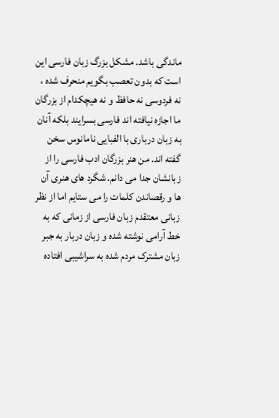ماندگی باشد. مشکل بزرگ زبان فارسی اين است که بدون تعصب بگويم منحرف شده ، نه فردوسی نه حافظ و نه هيچکدام از بزرگان ما اجازه نيافته اند فارسی بسرايند بلکه آنان به زبان درباری با الفبايی نامانوس سخن گفته اند. من هنر بزرگان ادب فارسی را از زبانشان جدا می دانم. شگرد های هنری آن ها و رقصاندن کلمات را می ستايم اما از نظر زبانی معتقدم زبان فارسی از زمانی که به خط آرامی نوشته شده و زبان دربار به جبر زبان مشترک مردم شده به سراشيبی افتاده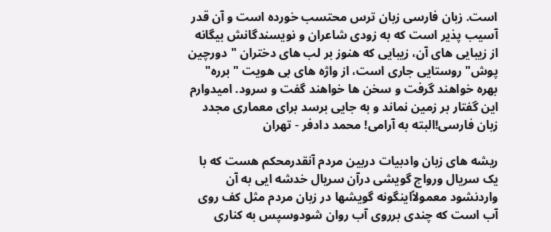است. زبان فارسی زبان ترس محتسب خورده است و آن قدر آسيب پذير است که به زودی شاعران و نويسندگانش بيگانه از زيبايی های آن، زيبايی که هنوز بر لب های دختران "دورچين پوش" روستايی جاری است، از واژه های بی هويت "برره" بهره خواهند گرفت و سخن ها خواهند گفت و سرود. اميدوارم اين گفتار بر زمين نماند و به جايی برسد برای معماری مجدد زبان فارسی!البته به آرامی! محمد دادفر - تهران

ريشه های زبان وادبيات دربين مردم آنقدرمحکم هست که با يک سريال ورواج گويشی درآن سريال خدشه ايی به آن واردنشود معمولاًاينگونه گويشها در زبان مردم مثل کف روی آب است که چندی برروی آب روان شودوسپس به کناری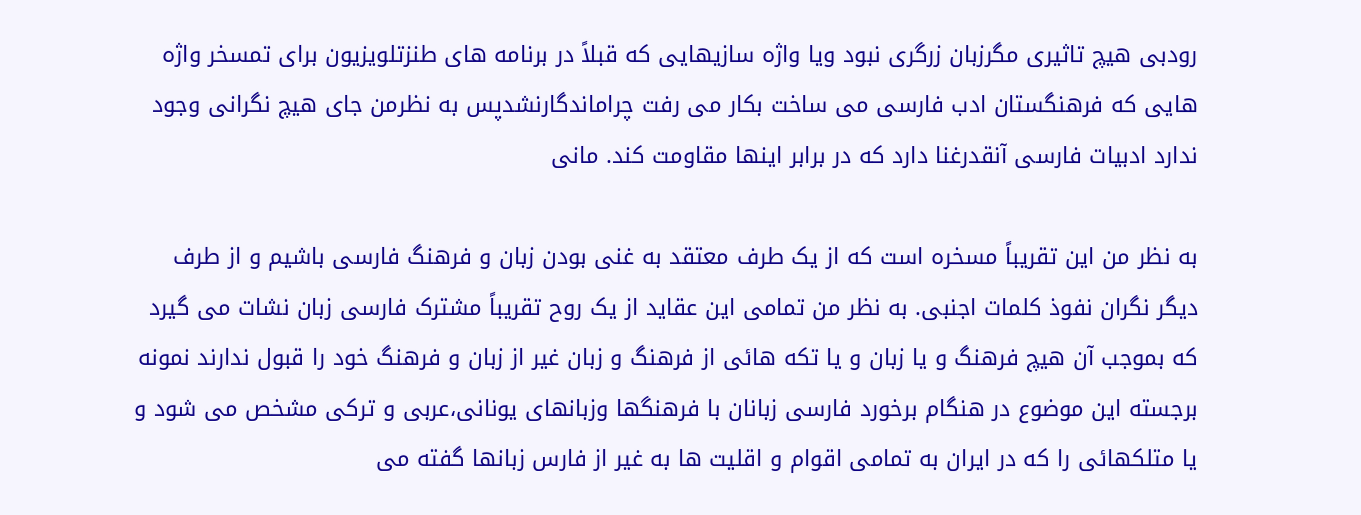رودبی هيچ تاثيری مگرزبان زرگری نبود ويا واژه سازيهايی که قبلاً در برنامه های طنزتلويزيون برای تمسخر واژه هايی که فرهنگستان ادب فارسی می ساخت بکار می رفت چراماندگارنشدپس به نظرمن جای هيچ نگرانی وجود ندارد ادبيات فارسی آنقدرغنا دارد که در برابر اينها مقاومت کند. مانی

به نظر من اين تقريباً مسخره است که از يک طرف معتقد به غنی بودن زبان و فرهنگ فارسی باشيم و از طرف ديگر نگران نفوذ کلمات اجنبی. به نظر من تمامی اين عقايد از يک روح تقريباً مشترک فارسی زبان نشات می گيرد که بموجب آن هيچ فرهنگ و يا زبان و يا تکه هائی از فرهنگ و زبان غير از زبان و فرهنگ خود را قبول ندارند نمونه برجسته اين موضوع در هنگام برخورد فارسی زبانان با فرهنگها وزبانهای يونانی،عربی و ترکی مشخص می شود و يا متلکهائی را که در ايران به تمامی اقوام و اقليت ها به غير از فارس زبانها گفته می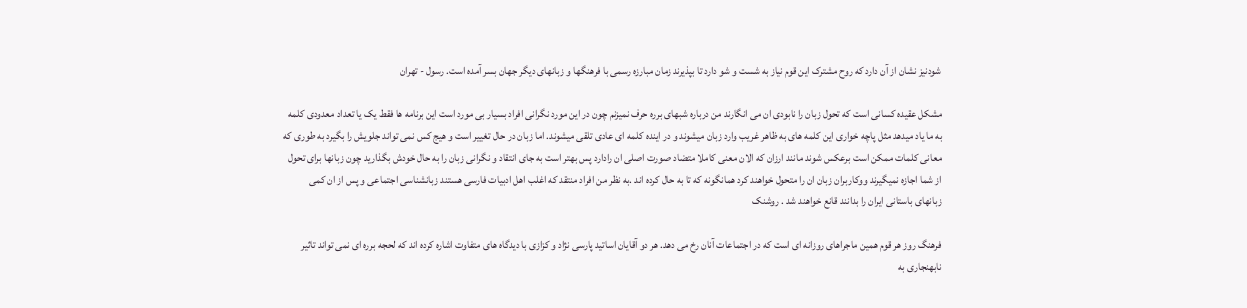شودنيز نشان از آن دارد که روح مشترک اين قوم نياز به شست و شو دارد تا بپذيرند زمان مبارزه رسمی با فرهنگها و زبانهای ديگر جهان بسر آمده است. رسول - تهران

مشکل عقيده کسانی است که تحول زبان را نابودی ان می انگارند من درباره شبهای برره حرف نميزنم چون در اين مورد نگرانی افراد بسيار بی مورد است اين برنامه ها فقط يک يا تعداد معدودی کلمه به ما ياد ميدهد مثل پاچه خواری اين کلمه های به ظاهر غريب وارد زبان ميشوند و در اينده کلمه ای عادی تلقی ميشوند. اما زبان در حال تغيير است و هيج کس نمی تواند جلويش را بگيرد به طوری که معانی کلمات ممکن است برعکس شوند مانند ارزان که الان معنی کاملا متضاد صورت اصلی ان رادارد پس بهتر است به جای انتقاد و نگرانی زبان را به حال خودش بگذاريد چون زبانها برای تحول از شما اجازه نميگيرند ووکاربران زبان ان را متحول خواهند کرد همانگونه که تا به حال کرده اند .به نظر من افراد منتقد که اغلب اهل ادبيات فارسی هستند زبانشناسی اجتماعی و پس از ان کمی زبانهای باستانی ايران را بدانند قانع خواهند شد . روشنک

فرهنگ روز هر قوم همين ماجراهای روزانه ای است که در اجتماعات آنان رخ می دهد. هر دو آقايان اساتيد پارسی نژاد و کزازی با ديدگاه های متفاوت اشاره کرده اند که لحجه برره ای نمی تواند تاثير نابهنجاری به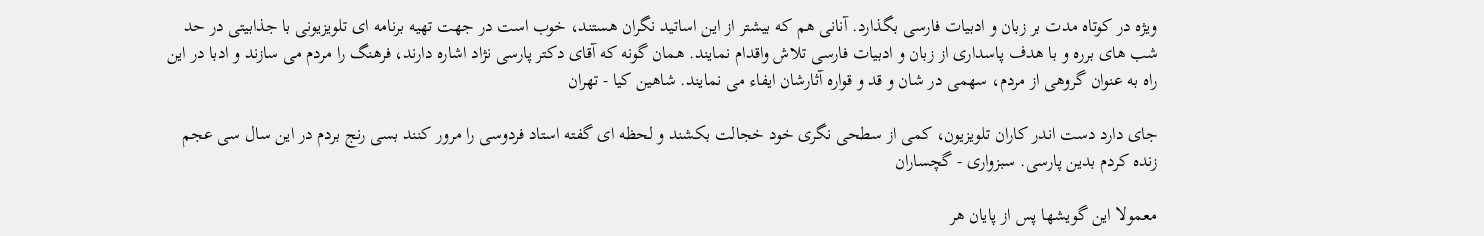ويژه در کوتاه مدت بر زبان و ادبيات فارسی بگذارد. آنانی هم که بيشتر از اين اساتيد نگران هستند، خوب است در جهت تهيه برنامه ای تلويزيونی با جذابيتی در حد شب های برره و با هدف پاسداری از زبان و ادبيات فارسی تلاش واقدام نمايند. همان گونه که آقای دکتر پارسی نژاد اشاره دارند، فرهنگ را مردم می سازند و ادبا در اين راه به عنوان گروهی از مردم، سهمی در شان و قد و قواره آثارشان ايفاء می نمايند. شاهين کيا - تهران

جای دارد دست اندر کاران تلويزيون، کمی از سطحی نگری خود خجالت بکشند و لحظه ای گفته استاد فردوسی را مرور کنند بسی رنج بردم در اين سال سی عجم زنده کردم بدين پارسی. سبزواری - گچساران

معمولا اين گويشها پس از پايان هر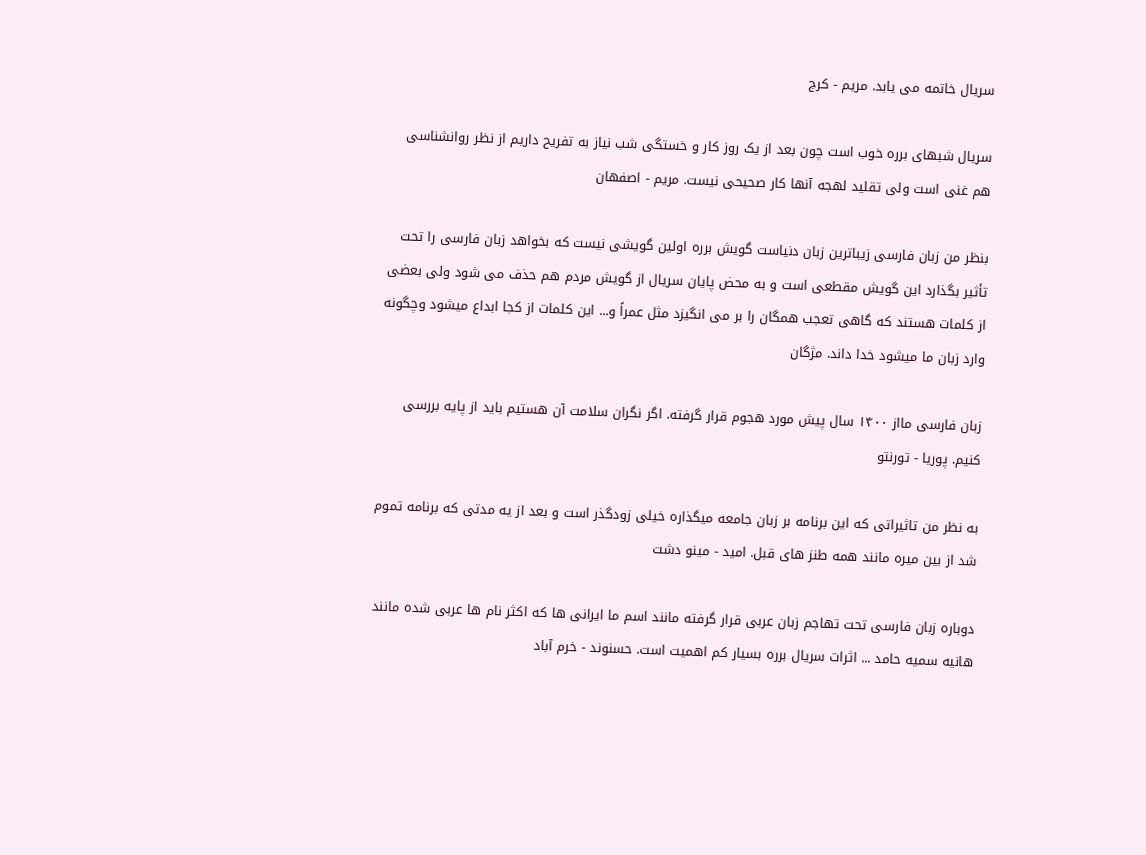سريال خاتمه می يابد. مريم - کرج

سريال شبهای برره خوب است چون بعد از يک روز کار و خستگی شب نياز به تفريح داريم از نظر روانشناسی هم غنی است ولی تقليد لهجه آنها کار صحيحی نيست. مريم - اصفهان

بنظر من زبان فارسی زيباترين زبان دنياست گويش برره اولين گويشی نيست که بخواهد زبان فارسی را تحت تأثير بگذارد اين گويش مقطعی است و به محض پايان سريال از گويش مردم هم حذف می شود ولی بعضی از کلمات هستند که گاهی تعجب همگان را بر می انگيزد مثل عمراً و... اين کلمات از کجا ابداع ميشود وچگونه وارد زبان ما ميشود خدا داند. مژگان

زبان فارسی مااز ۱۴۰۰ سال پيش مورد هجوم قرار گرفته. اگر نگران سلامت آن هستيم بايد از پايه بررسی کنيم. پوريا - تورنتو

به نظر من تاثيراتی که اين برنامه بر زبان جامعه ميگذاره خيلی زودگذر است و بعد از يه مدتی که برنامه تموم شد از بين ميره مانند همه طنز های قبل. اميد - مينو دشت

دوباره زبان فارسی تحت تهاجم زبان عربی قرار گرفته مانند اسم ما ايرانی ها که اکثر نام ها عربی شده مانند هانيه سميه حامد ... اثرات سريال برره بسيار کم اهميت است. حسنوند - خرم آباد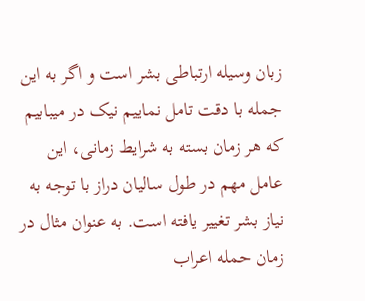زبان وسيله ارتباطی بشر است و اگر به اين جمله با دقت تامل نماييم نيک در ميبابيم که هر زمان بسته به شرايط زمانی، اين عامل مهم در طول ساليان دراز با توجه به نياز بشر تغيير يافته است. به عنوان مثال در زمان حمله اعراب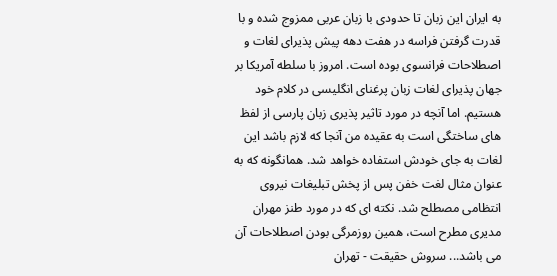به ايران اين زبان تا حدودی با زبان عربی ممزوج شده و با قدرت گرفتن فراسه در هفت دهه پيش پذيرای لغات و اصطلاحات فرانسوی بوده است. امروز با سلطه آمريکا بر جهان پذيرای لغات زبان پرغنای انگليسی در کلام خود هستيم. اما آنچه در مورد تاثير پذيری زبان پارسی از لفظ های ساختگی است به عقيده من آنجا که لازم باشد اين لغات به جای خودش استفاده خواهد شد. همانگونه که به عنوان مثال لغت خفن پس از پخش تبليغات نيروی انتظامی مصطلح شد. نکته ای که در مورد طنز مهران مديری مطرح است، همين روزمرگی بودن اصطلاحات آن می باشد... سروش حقيقت - تهران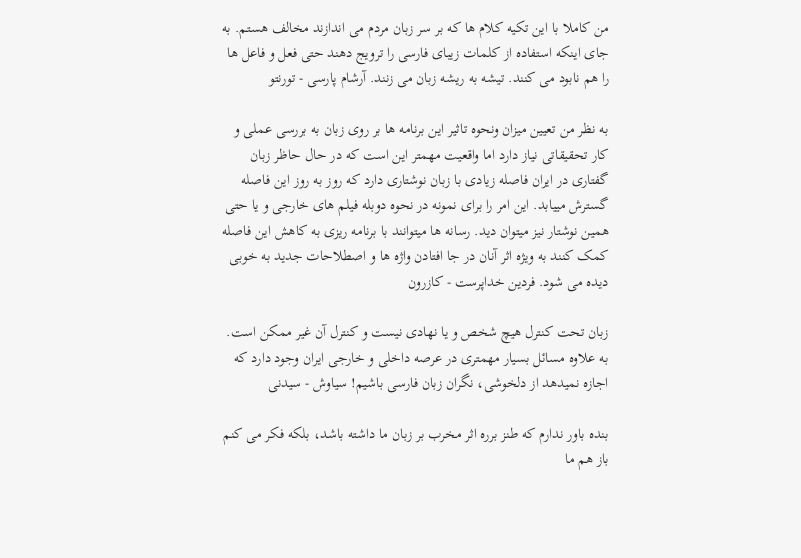من کاملا با اين تکيه کلام ها که بر سر زبان مردم می اندازند مخالف هستم. به جای اينکه استفاده از کلمات زيبای فارسی را ترويج دهند حتی فعل و فاعل ها را هم نابود می کنند. تيشه به ريشه زبان می زنند. آرشام پارسی - تورنتو

به نظر من تعيين ميزان ونحوه تاثير اين برنامه ها بر روی زبان به بررسی عملی و کار تحقيقاتی نياز دارد اما واقعيت مهمتر اين است که در حال حاظر زبان گفتاری در ايران فاصله زيادی با زبان نوشتاری دارد که روز به روز اين فاصله گسترش مييابد. اين امر را برای نمونه در نحوه دوبله فيلم های خارجی و يا حتی همين نوشتار نيز ميتوان ديد. رسانه ها ميتوانند با برنامه ريزی به کاهش اين فاصله کمک کنند به ويژه اثر آنان در جا افتادن واژه ها و اصطلاحات جديد به خوبی ديده می شود. فردين خداپرست - کازرون

زبان تحت کنترل هيچ شخص و يا نهادی نيست و کنترل آن غير ممکن است. به علاوه مسائل بسيار مهمتری در عرصه داخلی و خارجی ايران وجود دارد که اجازه نميدهد از دلخوشی، نگران زبان فارسی باشيم! سياوش - سيدنی

بنده باور ندارم که طنز برره اثر مخرب بر زبان ما داشته باشد، بلکه فکر می کنم باز هم ما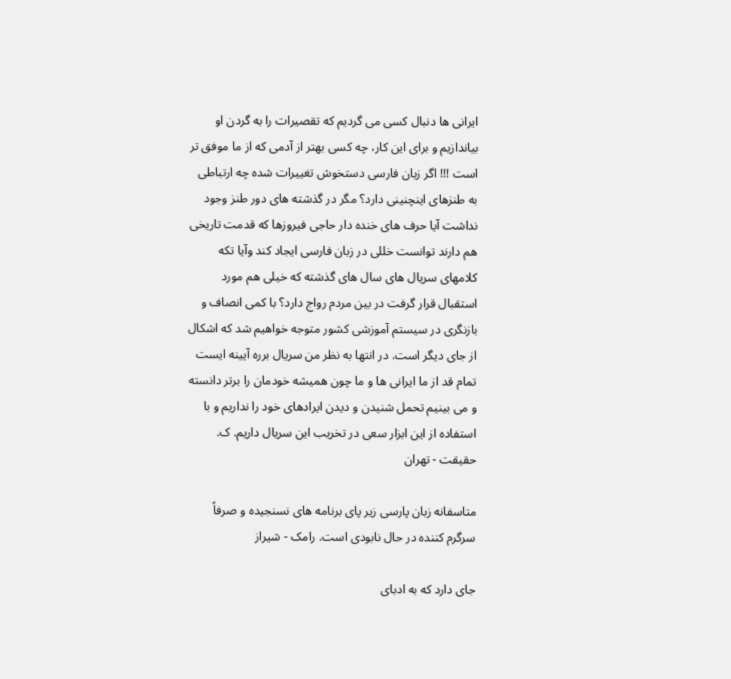ايرانی ها دنبال کسی می گرديم که تقصيرات را به گردن او بياندازيم و برای اين کار، چه کسی بهتر از آدمی که از ما موفق تر است !!! اگر زبان فارسی دستخوش تغييرات شده چه ارتباطی به طنزهای اينچنينی دارد؟ مگر در گذشته های دور طنز وجود نداشت آيا حرف های خنده دار حاجی فيروزها که قدمت تاريخی هم دارند توانست خللی در زبان فارسی ايجاد کند وآيا تکه کلامهای سريال های سال های گذشته که خيلی هم مورد استقبال قرار گرفت در بين مردم رواج دارد؟ با کمی انصاف و بازنگری در سيستم آموزشی کشور متوجه خواهيم شد که اشکال از جای ديگر است. در انتها به نظر من سريال برره آيينه ايست تمام قد از ما ايرانی ها و ما چون هميشه خودمان را برتر دانسته و می بينيم تحمل شنيدن و ديدن ايرادهای خود را نداريم و با استفاده از اين ابزار سعی در تخريب اين سريال داريم. ک. حقيقت - تهران

متاسفانه زبان پارسی زير پای برنامه های نسنجيده و صرفاً سرگرم کننده در حال نابودی است. رامک - شيراز

جای دارد که به ادبای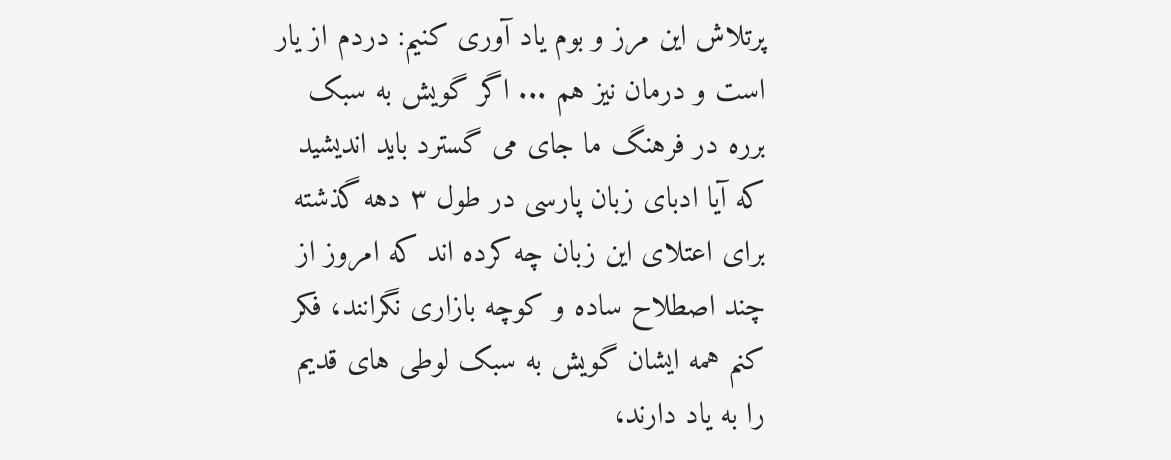پرتلاش اين مرز و بوم ياد آوری کنيم: دردم از يار است و درمان نيز هم ... اگر گويش به سبک برره در فرهنگ ما جای می گسترد بايد انديشيد که آيا ادبای زبان پارسی در طول ۳ دهه گذشته برای اعتلای اين زبان چه کرده اند که امروز از چند اصطلاح ساده و کوچه بازاری نگرانند، فکر کنم همه ايشان گويش به سبک لوطی های قديم را به ياد دارند،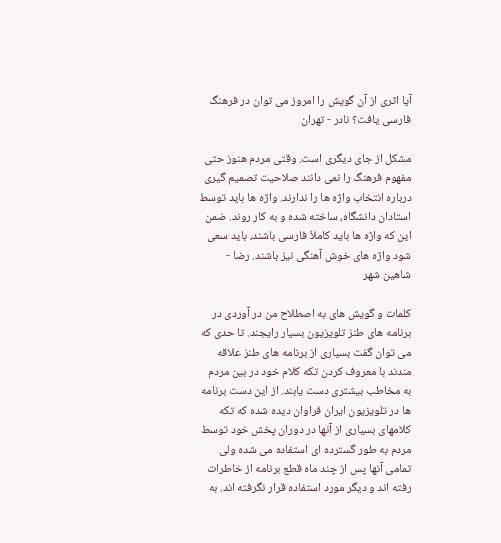آيا اثری از آن گويش را امروز می توان در فرهنگ فارسی يافت؟ نادر - تهران

مشکل از جای ديگری است. وقتی مردم هنوز حتی مفهوم فرهنگ را نمی دانند صلاحيت تصميم گيری درباره انتخاب واژه ها را ندارند. واژه ها بايد توسط استادان دانشگاه، ساخته شده و به کار روند. ضمن اين که واژه ها بايد کاملاّ فارسی باشند، بايد سعی شود واژه های خوش آهنگی نيز باشند. رضا - شاهين شهر

کلمات و گويش های به اصطلاح من در آوردی در برنامه های طنز تلويزيون بسيار رايجند. تا حدی که می توان گفت بسياری از برنامه های طنز علاقه مندند با معروف کردن تکه کلام خود در بين مردم به مخاطب بيشتری دست يابند. از اين دست برنامه ها در تلويزيون ايران فراوان ديده شده که تکه کلامهای بسياری از آنها در دوران پخش خود توسط مردم به طور گسترده ای استفاده می شده ولی تمامی آنها پس از چند ماه قطع برنامه از خاطرات رفته اند و ديگر مورد استفاده قرار نگرفته اند. به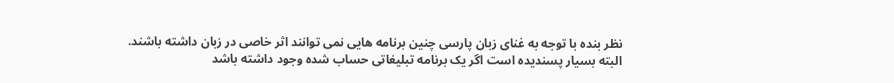نظر بنده با توجه به غنای زبان پارسی چنين برنامه هايی نمی توانند اثر خاصی در زبان داشته باشند. البته بسيار پسنديده است اگر يک برنامه تبليغاتی حساب شده وجود داشته باشد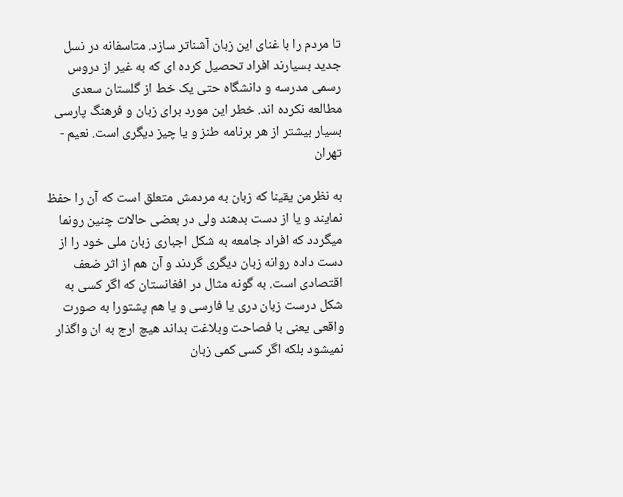تا مردم را با غنای اين زبان آشناتر سازد. متاسفانه در نسل جديد بسيارند افراد تحصيل کرده ای که به غير از دروس رسمی مدرسه و دانشگاه حتی يک خط از گلستان سعدی مطالعه نکرده اند. خطر اين مورد برای زبان و فرهنگ پارسی بسيار بيشتر از هر برنامه طنز و يا چيز ديگری است. نعيم - تهران

به نظرمن يقينا که زبان به مردمش متعلق است که آن را حفظ نمايند و يا از دست بدهند ولی در بعضی حالات چنين رونما ميگردد که افراد جامعه به شکل اجباری زبان ملی خود را از دست داده روانه زبان ديگری گردند و آن هم از اثر ضعف اقتصادی است. به گونه مثال در افغانستان که اگر کسی به شکل درست زبان دری يا فارسی و يا هم پشتورا به صورت واقعی يعنی با فصاحت وبلاغت بداند هيچ ارج به ان واگذار نميشود بلکه اگر کسی کمی زبان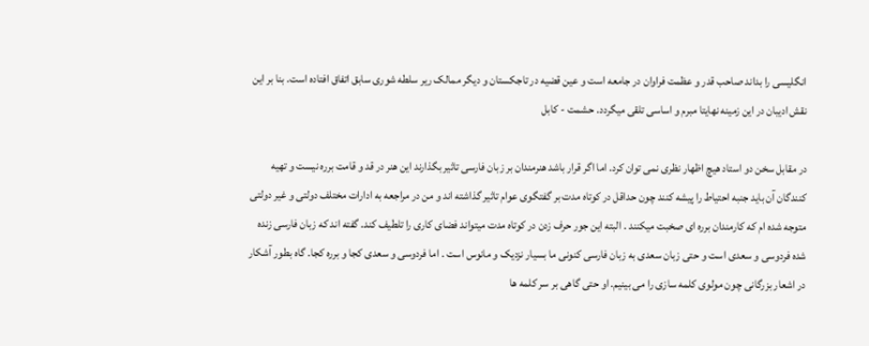انگليسی را بداند صاحب قدر و عظمت فراوان در جامعه است و عين قضيه در تاجکستان و ديگر ممالک رير سلطه شوری سابق اتفاق افتاده است. بنا بر اين نقش اديبان در اين زمينه نهايتا مبرم و اساسی تلقی ميگردد. حشمت - کابل

در مقابل سخن دو استاد هيچ اظهار نظری نمی توان کرد. اما اگر قرار باشد هنرمندان بر زبان فارسی تاثير بگذارند اين هنر در قد و قامت برره نيست و تهيه کنندگان آن بايد جنبه احتياط را پيشه کنند چون حداقل در کوتاه مدت بر گفتگوی عوام تاثير گذاشته اند و من در مراجعه به ادارات مختلف دولتی و غير دولتی متوجه شده ام که کارمندان برره ای صخبت ميکنند . البته اين جور حرف زدن در کوتاه مدت ميتواند فضای کاری را تلطيف کند. گفته اند که زبان فارسی زنده شده فردوسی و سعدی است و حتی زبان سعدی به زبان فارسی کنونی ما بسيار نزديک و مانوس است . اما فردوسی و سعدی کجا و برره کجا. گاه بطور آشکار در اشعار بزرگانی چون مولوی کلمه سازی را می بينيم. او حتی گاهی بر سر کلمه ها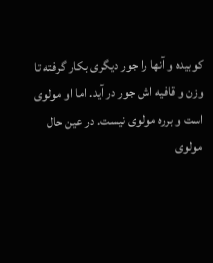کوبيده و آنها را جور ديگری بکار گرفته تا وزن و قافيه اش جور در آيد. اما او مولوی است و برره مولوی نيست. در عين حال مولوی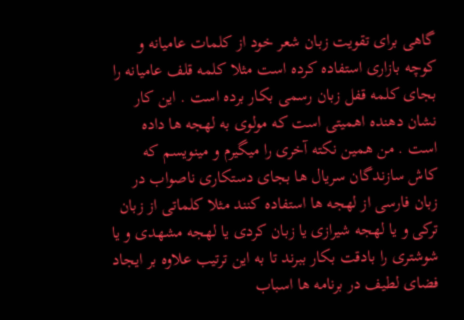گاهی برای تقويت زبان شعر خود از کلمات عاميانه و کوچه بازاری استفاده کرده است مثلا کلمه قلف عاميانه را بجای کلمه قفل زبان رسمی بکار برده است . اين کار نشان دهنده اهميتی است که مولوی به لهجه ها داده است . من همين نکته آخری را ميگيرم و مينويسم که کاش سازندگان سريال ها بجای دستکاری ناصواب در زبان فارسی از لهجه ها استفاده کنند مثلا کلماتی از زبان ترکی و يا لهجه شيرازی يا زبان کردی يا لهجه مشهدی و يا شوشتری را بادقت بکار ببرند تا به اين ترتيب علاوه بر ايجاد فضای لطيف در برنامه ها اسباب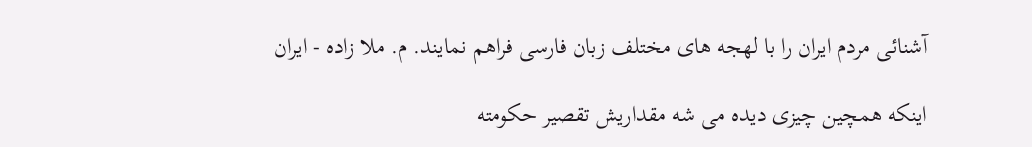آشنائی مردم ايران را با لهجه های مختلف زبان فارسی فراهم نمايند. م. ملا زاده - ايران

اينکه همچين چيزی ديده می شه مقداريش تقصير حکومته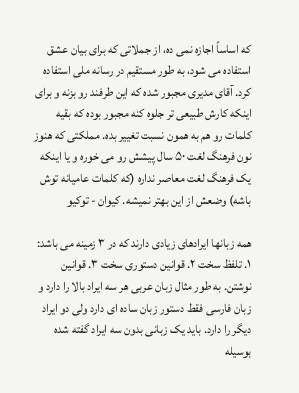که اساساً اجازه نمی ده، از جملاتی که برای بيان عشق استفاده می شود، به طور مستقيم در رسانه ملی استفاده کرد. آقای مديری مجبور شده که اين طرفند رو بزنه و برای اينکه کارش طبيعی تر جلوه کنه مجبور بوده که بقيه کلمات رو هم به همون نسبت تغيير بده. مملکتی که هنوز نون فرهنگ لغت ۵۰ سال پيشش رو می خوره و يا اينکه يک فرهنگ لغت معاصر نداره (که کلمات عاميانه توش باشه) وضعش از اين بهتر نميشه. کيوان - توکيو

همه زبانها ايرادهای زيادی دارند که در ۳ زمينه می باشد: ۱. تلفظ سخت ۲. قوانين دستوری سخت ۳. قوانين نوشتن. به طور مثال زبان عربی هر سه ايراد بالا را دارد و زبان فارسی فقط دستور زبان ساده ای دارد ولی دو ايراد ديگر را دارد. بايد يک زبانی بدون سه ايراد گفته شده بوسيله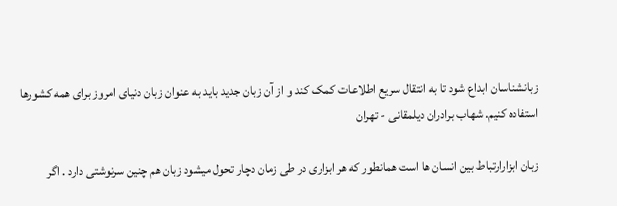زبانشناسان ابداع شود تا به انتقال سريع اطلاعات کمک کند و از آن زبان جديد بايد به عنوان زبان دنيای امروز برای همه کشورها استفاده کنيم. شهاب برادران ديلمقانی - تهران

زبان ابزارارتباط بين انسان ها است همانطور که هر ابزاری در طی زمان دچار تحول ميشود زبان هم چنين سرنوشتی دارد . اگر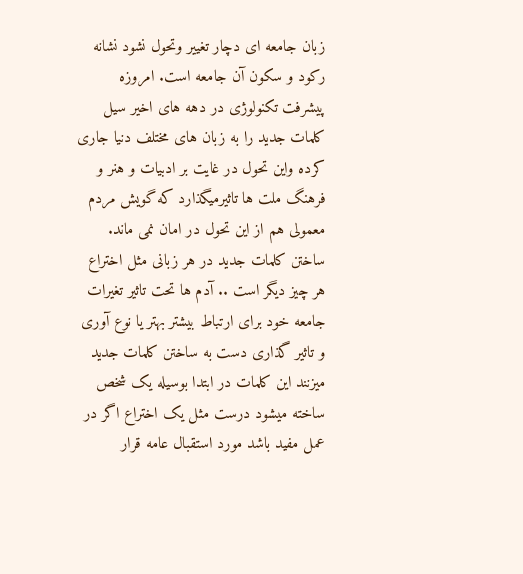زبان جامعه ای دچار تغيير وتحول نشود نشانه رکود و سکون آن جامعه است. امروزه پيشرفت تکنولوژی در دهه های اخير سيل کلمات جديد را به زبان های مختلف دنيا جاری کرده واين تحول در غايت بر ادبيات و هنر و فرهنگ ملت ها تاثيرميگذارد که گويش مردم معمولی هم از اين تحول در امان نمی ماند. ساختن کلمات جديد در هر زبانی مثل اختراع هر چيز ديگر است .. آدم ها تحت تاثير تغيرات جامعه خود برای ارتباط بيشتر بهتر يا نوع آوری و تاثير گذاری دست به ساختن کلمات جديد ميزنند اين کلمات در ابتدا بوسيله يک شخص ساخته ميشود درست مثل يک اختراع اگر در عمل مفيد باشد مورد استقبال عامه قرار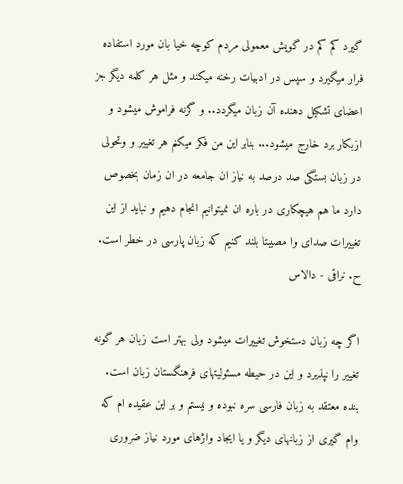گيرد کم کم در گويش معمولی مردم کوچه خيا بان مورد استفاده فرار ميگيرد و سپس در ادبيات رخنه ميکند و مثل هر کلمه ديگر جز اعضای تشکيل دهنده آن زبان ميگردد.. و گرنه فراموش ميشود و ازبکار برد خارج ميشود... بنابر اين من فکر ميکنم هر تغيير و وتحولی در زبان بستگی صد درصد به نياز ان جامعه در ان زمان بخصوص دارد ما هم هيچکاری در باره ان نميتوانيم انجام دهيم و نبايد از اين تغييرات صدای وا مصيبتا بلند کنيم که زبان پارسی در خطر است. ح. نراقی - دالاس

اگر چه زبان دستخوش تغييرات ميشود ولی بهتر است زبان هر گونه تغيير را نپذيرد و اين در حيطه مسئوليتهای فرهنگستان زبان است. بنده معتقد به زبان فارسی سره نبوده و نيستم و بر اين عقيده ام که وام گيری از زبانهای ديگر و يا ايجاد واژهای مورد نياز ضروری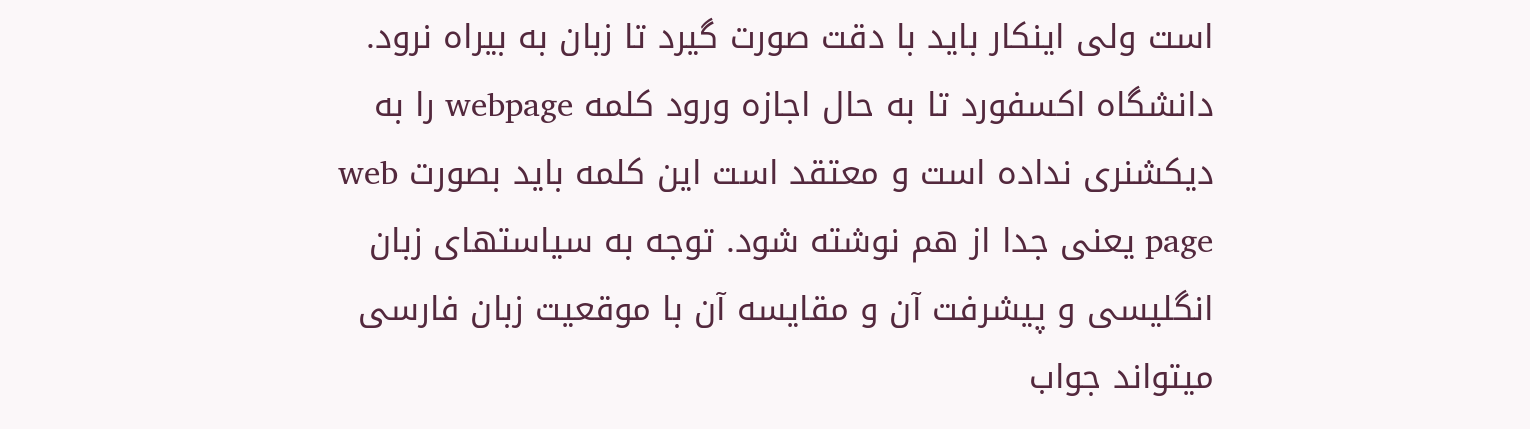است ولی اينکار بايد با دقت صورت گيرد تا زبان به بيراه نرود. دانشگاه اکسفورد تا به حال اجازه ورود کلمه webpage را به ديکشنری نداده است و معتقد است اين کلمه بايد بصورت web page يعنی جدا از هم نوشته شود. توجه به سياستهای زبان انگليسی و پيشرفت آن و مقايسه آن با موقعيت زبان فارسی ميتواند جواب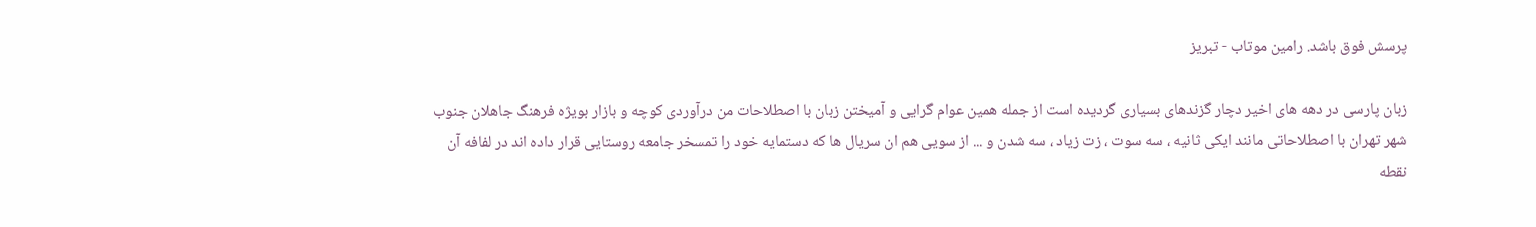پرسش فوق باشد. رامين موتاب - تبريز

زبان پارسی در دهه های اخير دچار گزندهای بسياری گرديده است از جمله همين عوام گرايی و آميختن زبان با اصطلاحات من درآوردی کوچه و بازار بويژه فرهنگ جاهلان جنوب شهر تهران با اصطلاحاتی مانند ايکی ثانيه ، سه سوت ، زت زياد ، سه شدن و ... از سويی هم ان سريال ها که دستمايه خود را تمسخر جامعه روستايی قرار داده اند در لفافه آن نقطه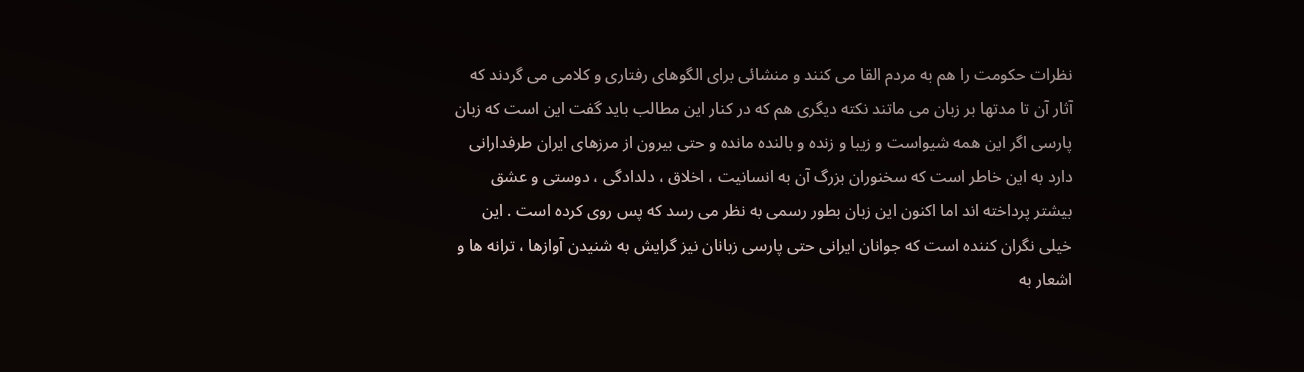نظرات حکومت را هم به مردم القا می کنند و منشائی برای الگوهای رفتاری و کلامی می گردند که آثار آن تا مدتها بر زبان می ماتند نکته ديگری هم که در کنار اين مطالب بايد گفت اين است که زبان پارسی اگر اين همه شيواست و زيبا و زنده و بالنده مانده و حتی بيرون از مرزهای ايران طرفدارانی دارد به اين خاطر است که سخنوران بزرگ آن به انسانيت ، اخلاق ، دلدادگی ، دوستی و عشق بيشتر پرداخته اند اما اکنون اين زبان بطور رسمی به نظر می رسد که پس روی کرده است . اين خيلی نگران کننده است که جوانان ايرانی حتی پارسی زبانان نيز گرايش به شنيدن آوازها ، ترانه ها و اشعار به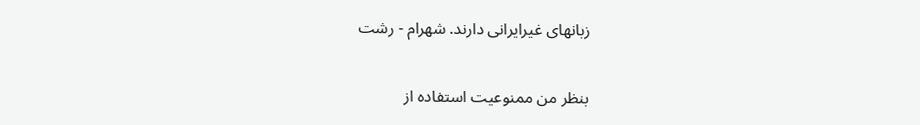زبانهای غيرايرانی دارند. شهرام - رشت

بنظر من ممنوعيت استفاده از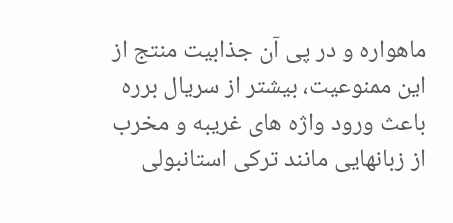ماهواره و در پی آن جذابيت منتج از اين ممنوعيت، بيشتر از سريال برره باعث ورود واژه های غريبه و مخرب از زبانهايی مانند ترکی استانبولی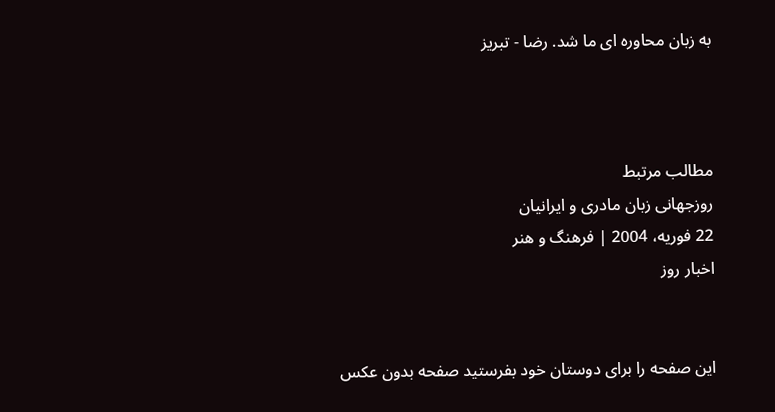به زبان محاوره ای ما شد. رضا - تبريز



مطالب مرتبط
روزجهانی زبان مادری و ايرانيان
22 فوريه، 2004 | فرهنگ و هنر
اخبار روز


اين صفحه را برای دوستان خود بفرستيد صفحه بدون عکس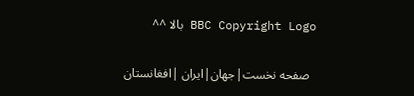BBC Copyright Logo بالا ^^

  صفحه نخست|جهان|ايران |افغانستان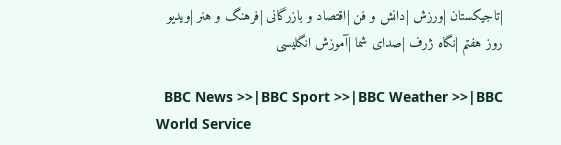|تاجيکستان |ورزش |دانش و فن |اقتصاد و بازرگانی |فرهنگ و هنر |ویدیو
روز هفتم |نگاه ژرف |صدای شما |آموزش انگليسی

  BBC News >>|BBC Sport >>|BBC Weather >>|BBC World Service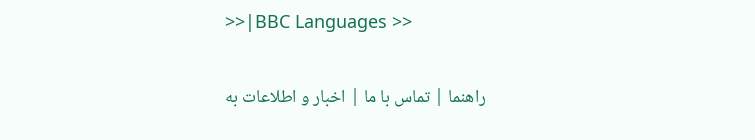>>|BBC Languages >>

  راهنما | تماس با ما | اخبار و اطلاعات به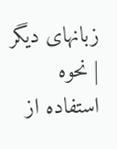زبانهای ديگر | نحوه استفاده از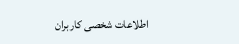اطلاعات شخصی کاربران